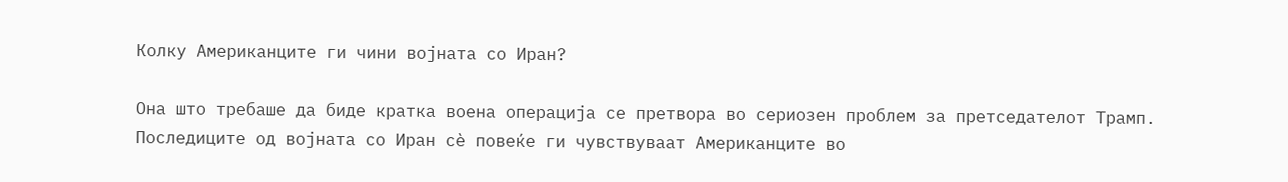Колку Американците ги чини војната со Иран?

Она што требаше да биде кратка воена операција се претвора во сериозен проблем за претседателот Трамп.
Последиците од војната со Иран сè повеќе ги чувствуваат Американците во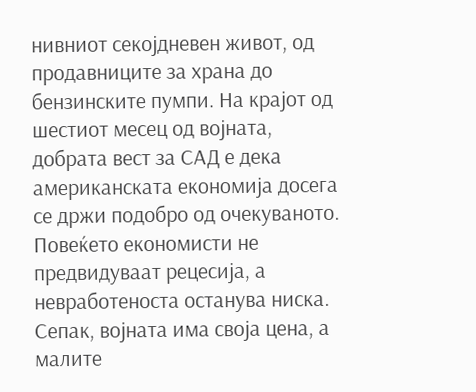нивниот секојдневен живот, од продавниците за храна до бензинските пумпи. На крајот од шестиот месец од војната, добрата вест за САД е дека американската економија досега се држи подобро од очекуваното. Повеќето економисти не предвидуваат рецесија, а невработеноста останува ниска.
Сепак, војната има своја цена, а малите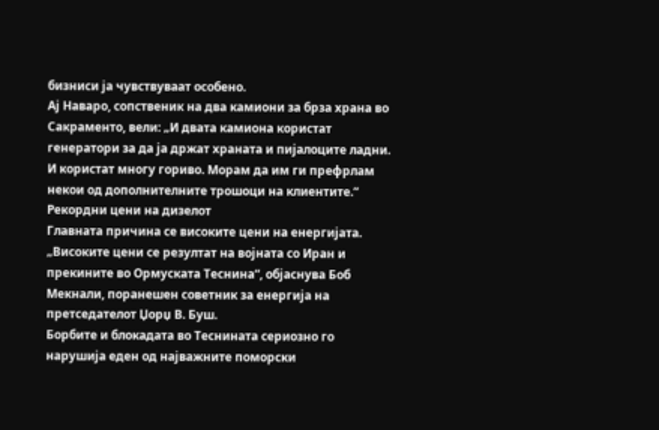бизниси ја чувствуваат особено.
Ај Наваро, сопственик на два камиони за брза храна во Сакраменто, вели: „И двата камиона користат генератори за да ја држат храната и пијалоците ладни. И користат многу гориво. Морам да им ги префрлам некои од дополнителните трошоци на клиентите.“
Рекордни цени на дизелот
Главната причина се високите цени на енергијата.
„Високите цени се резултат на војната со Иран и прекините во Ормуската Теснина“, објаснува Боб Мекнали, поранешен советник за енергија на претседателот Џорџ В. Буш.
Борбите и блокадата во Теснината сериозно го нарушија еден од најважните поморски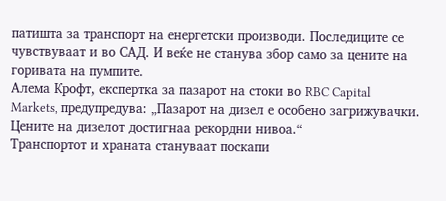патишта за транспорт на енергетски производи. Последиците се чувствуваат и во САД. И веќе не станува збор само за цените на горивата на пумпите.
Алема Крофт, експертка за пазарот на стоки во RBC Capital Markets, предупредува: „Пазарот на дизел е особено загрижувачки. Цените на дизелот достигнаа рекордни нивоа.“
Транспортот и храната стануваат поскапи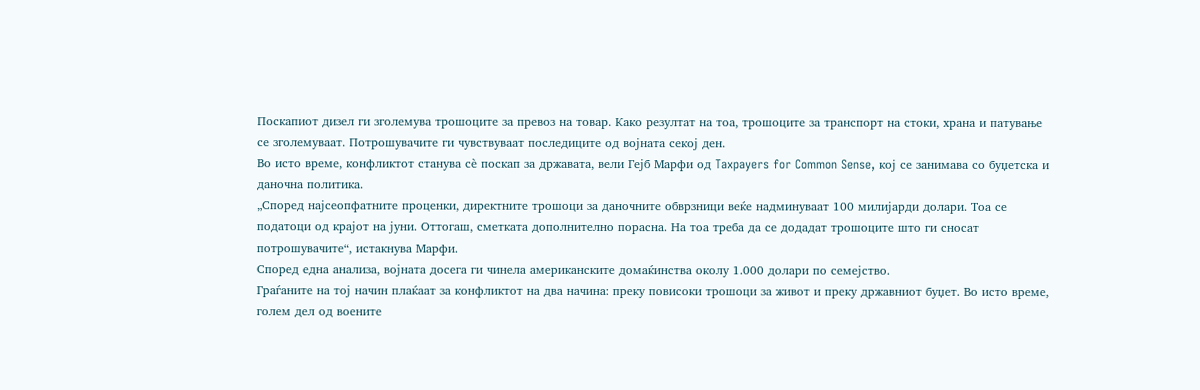Поскапиот дизел ги зголемува трошоците за превоз на товар. Како резултат на тоа, трошоците за транспорт на стоки, храна и патување се зголемуваат. Потрошувачите ги чувствуваат последиците од војната секој ден.
Во исто време, конфликтот станува сè поскап за државата, вели Гејб Марфи од Taxpayers for Common Sense, кој се занимава со буџетска и даночна политика.
„Според најсеопфатните проценки, директните трошоци за даночните обврзници веќе надминуваат 100 милијарди долари. Тоа се податоци од крајот на јуни. Оттогаш, сметката дополнително порасна. На тоа треба да се додадат трошоците што ги сносат потрошувачите“, истакнува Марфи.
Според една анализа, војната досега ги чинела американските домаќинства околу 1.000 долари по семејство.
Граѓаните на тој начин плаќаат за конфликтот на два начина: преку повисоки трошоци за живот и преку државниот буџет. Во исто време, голем дел од воените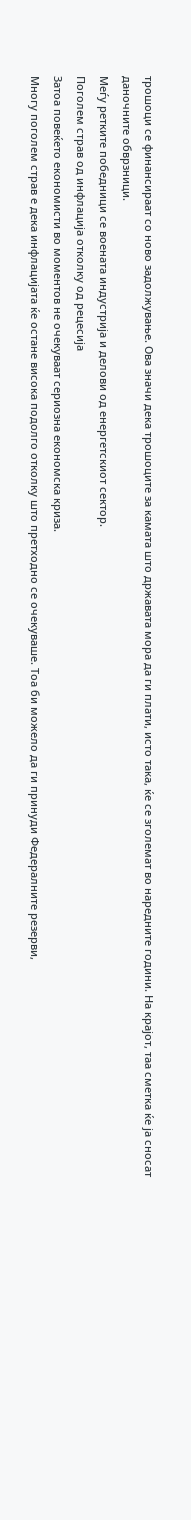трошоци се финансираат со ново задолжување. Ова значи дека трошоците за камата што државата мора да ги плати, исто така, ќе се зголемат во наредните години. На крајот, таа сметка ќе ја сносат даночните обврзници.
Меѓу ретките победници се воената индустрија и делови од енергетскиот сектор.
Поголем страв од инфлација отколку од рецесија
Затоа повеќето економисти во моментов не очекуваат сериозна економска криза.
Многу поголем страв е дека инфлацијата ќе остане висока подолго отколку што претходно се очекуваше. Тоа би можело да ги принуди Федералните резерви,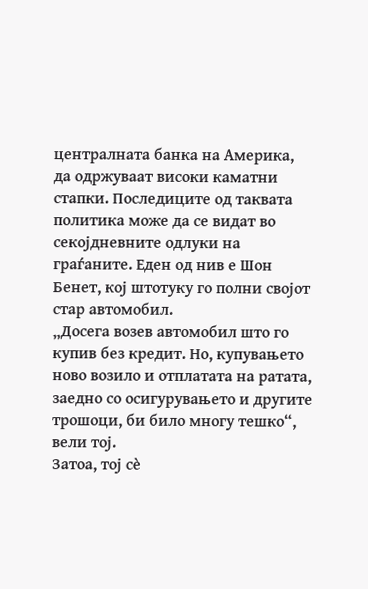централната банка на Америка, да одржуваат високи каматни стапки. Последиците од таквата политика може да се видат во секојдневните одлуки на граѓаните. Еден од нив е Шон Бенет, кој штотуку го полни својот стар автомобил.
„Досега возев автомобил што го купив без кредит. Но, купувањето ново возило и отплатата на ратата, заедно со осигурувањето и другите трошоци, би било многу тешко“, вели тој.
Затоа, тој сè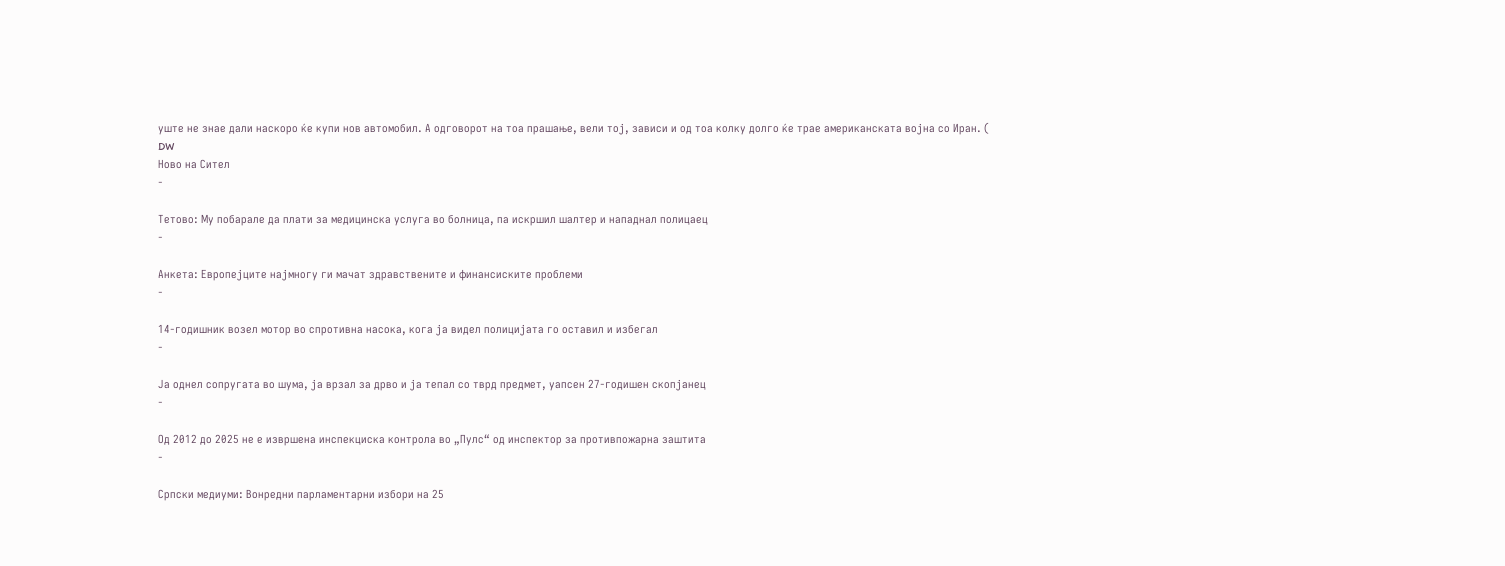уште не знае дали наскоро ќе купи нов автомобил. А одговорот на тоа прашање, вели тој, зависи и од тоа колку долго ќе трае американската војна со Иран. (
DW
Ново на Сител
-

Тетово: Му побарале да плати за медицинска услуга во болница, па искршил шалтер и нападнал полицаец
-

Анкета: Европејците најмногу ги мачат здравствените и финансиските проблеми
-

14-годишник возел мотор во спротивна насока, кога ја видел полицијата го оставил и избегал
-

Ја однел сопругата во шума, ја врзал за дрво и ја тепал со тврд предмет, уапсен 27-годишен скопјанец
-

Од 2012 до 2025 не е извршена инспекциска контрола во „Пулс“ од инспектор за противпожарна заштита
-

Српски медиуми: Вонредни парламентарни избори на 25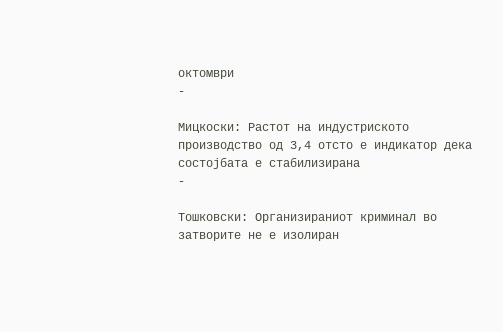октомври
-

Мицкоски: Растот на индустриското производство од 3,4 отсто е индикатор дека состојбата е стабилизирана
-

Тошковски: Организираниот криминал во затворите не е изолиран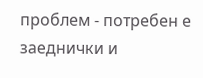проблем - потребен е заеднички и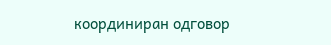координиран одговор